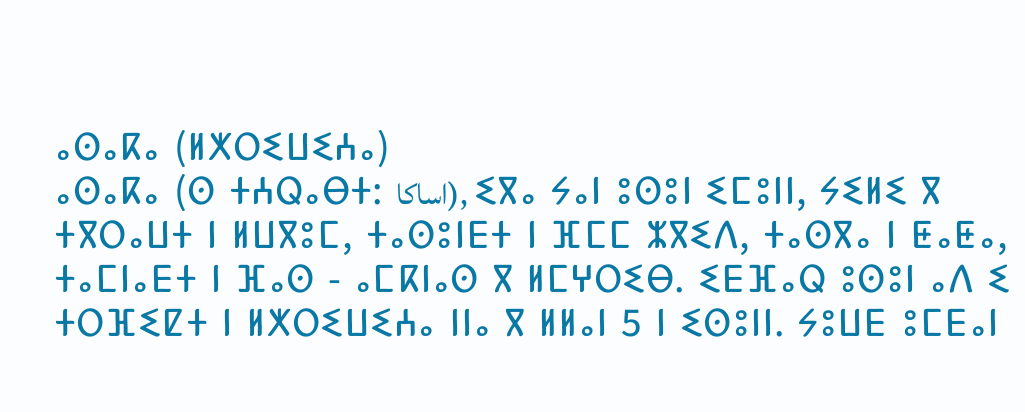ⴰⵙⴰⴽⴰ (ⵍⵅⵔⵉⵡⵉⵄⴰ)
ⴰⵙⴰⴽⴰ (ⵙ ⵜⵄⵕⴰⴱⵜ: اساكا), ⵉⴳⴰ ⵢⴰⵏ ⵓⵙⵓⵏ ⵉⵎⵓⵏⵏ, ⵢⵉⵍⵉ ⴳ ⵜⴳⵔⴰⵡⵜ ⵏ ⵍⵡⴳⵓⵎ, ⵜⴰⵙⵓⵏⴹⵜ ⵏ ⴼⵎⵎ ⵣⴳⵉⴷ, ⵜⴰⵙⴳⴰ ⵏ ⵟⴰⵟⴰ, ⵜⴰⵎⵏⴰⴹⵜ ⵏ ⴼⴰⵙ - ⴰⵎⴽⵏⴰⵙ ⴳ ⵍⵎⵖⵔⵉⴱ. ⵉⴹⴼⴰⵕ ⵓⵙⵓⵏ ⴰⴷ ⵉ ⵜⵔⴼⵉⵇⵜ ⵏ ⵍⵅⵔⵉⵡⵉⵄⴰ ⵏⵏⴰ ⴳ ⵍⵍⴰⵏ 5 ⵏ ⵉⵙⵓⵏⵏ. ⵢⵓⵡⴹ ⵓⵎⴹⴰⵏ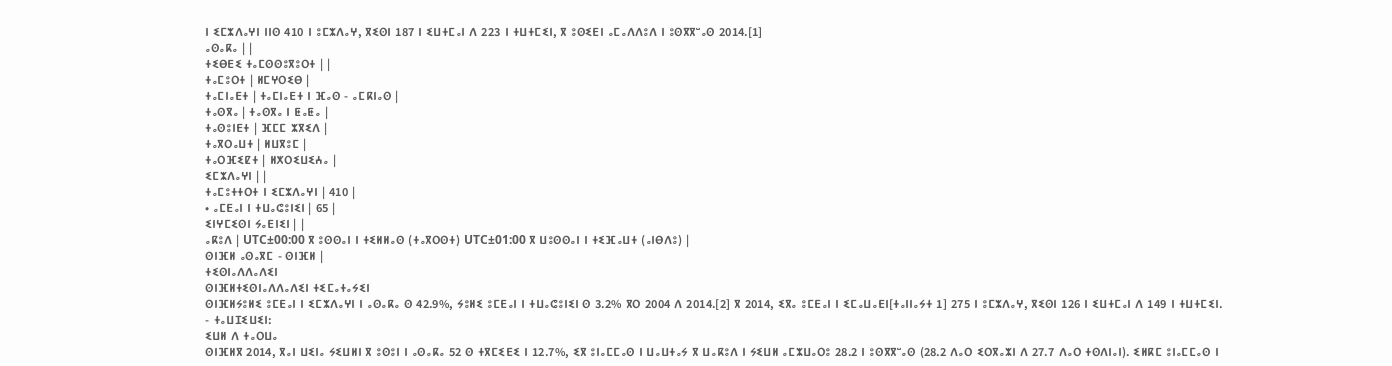ⵏ ⵉⵎⵣⴷⴰⵖⵏ ⵏⵏⵙ 410 ⵏ ⵓⵎⵣⴷⴰⵖ, ⴳⵉⵙⵏ 187 ⵏ ⵉⵡⵜⵎⴰⵏ ⴷ 223 ⵏ ⵜⵡⵜⵎⵉⵏ, ⴳ ⵓⵙⵉⴹⵏ ⴰⵎⴰⴷⴷⵓⴷ ⵏ ⵓⵙⴳⴳⵯⴰⵙ 2014.[1]
ⴰⵙⴰⴽⴰ | |
ⵜⵉⴱⴹⵉ ⵜⴰⵎⵙⵙⵓⴳⵓⵔⵜ | |
ⵜⴰⵎⵓⵔⵜ | ⵍⵎⵖⵔⵉⴱ |
ⵜⴰⵎⵏⴰⴹⵜ | ⵜⴰⵎⵏⴰⴹⵜ ⵏ ⴼⴰⵙ - ⴰⵎⴽⵏⴰⵙ |
ⵜⴰⵙⴳⴰ | ⵜⴰⵙⴳⴰ ⵏ ⵟⴰⵟⴰ |
ⵜⴰⵙⵓⵏⴹⵜ | ⴼⵎⵎ ⵣⴳⵉⴷ |
ⵜⴰⴳⵔⴰⵡⵜ | ⵍⵡⴳⵓⵎ |
ⵜⴰⵔⴼⵉⵇⵜ | ⵍⵅⵔⵉⵡⵉⵄⴰ |
ⵉⵎⵣⴷⴰⵖⵏ | |
ⵜⴰⵎⵓⵜⵜⵔⵜ ⵏ ⵉⵎⵣⴷⴰⵖⵏ | 410 |
• ⴰⵎⴹⴰⵏ ⵏ ⵜⵡⴰⵛⵓⵏⵉⵏ | 65 |
ⵉⵏⵖⵎⵉⵙⵏ ⵢⴰⴹⵏⵉⵏ | |
ⴰⴽⵓⴷ | UTC±00:00 ⴳ ⵓⵙⵙⴰⵏ ⵏ ⵜⵉⵍⵍⴰⵙ (ⵜⴰⴳⵔⵙⵜ) UTC±01:00 ⴳ ⵡⵓⵙⵙⴰⵏ ⵏ ⵜⵉⴼⴰⵡⵜ (ⴰⵏⴱⴷⵓ) |
ⵙⵏⴼⵍ ⴰⵙⴰⴳⵎ - ⵙⵏⴼⵍ |
ⵜⵉⵙⵏⴰⴷⴷⴰⴷⵉⵏ
ⵙⵏⴼⵍⵜⵉⵙⵏⴰⴷⴷⴰⴷⵉⵏ ⵜⵉⵎⴰⵜⴰⵢⵉⵏ
ⵙⵏⴼⵍⵢⵓⵍⵉ ⵓⵎⴹⴰⵏ ⵏ ⵉⵎⵣⴷⴰⵖⵏ ⵏ ⴰⵙⴰⴽⴰ ⵙ 42.9%, ⵢⵓⵍⵉ ⵓⵎⴹⴰⵏ ⵏ ⵜⵡⴰⵛⵓⵏⵉⵏ ⵙ 3.2% ⴳⵔ 2004 ⴷ 2014.[2] ⴳ 2014, ⵉⴳⴰ ⵓⵎⴹⴰⵏ ⵏ ⵉⵎⴰⵡⴰⴹⵏ[ⵜⴰⵏⵏⴰⵢⵜ 1] 275 ⵏ ⵓⵎⵣⴷⴰⵖ, ⴳⵉⵙⵏ 126 ⵏ ⵉⵡⵜⵎⴰⵏ ⴷ 149 ⵏ ⵜⵡⵜⵎⵉⵏ.
- ⵜⴰⵡⵊⵉⵡⵉⵏ:
ⵉⵡⵍ ⴷ ⵜⴰⵔⵡⴰ
ⵙⵏⴼⵍⴳ 2014, ⴳⴰⵏ ⵡⵉⵏⴰ ⵢⵉⵡⵍⵏ ⴳ ⵓⵙⵓⵏ ⵏ ⴰⵙⴰⴽⴰ 52 ⵙ ⵜⴳⵎⵉⴹⵉ ⵏ 12.7%, ⵉⴳ ⵓⵏⴰⵎⵎⴰⵙ ⵏ ⵡⴰⵡⵜⴰⵢ ⴳ ⵡⴰⴽⵓⴷ ⵏ ⵢⵉⵡⵍ ⴰⵎⵣⵡⴰⵔⵓ 28.2 ⵏ ⵓⵙⴳⴳⵯⴰⵙ (28.2 ⴷⴰⵔ ⵉⵔⴳⴰⵣⵏ ⴷ 27.7 ⴷⴰⵔ ⵜⵙⴷⵏⴰⵏ). ⵉⵍⴽⵎ ⵓⵏⴰⵎⵎⴰⵙ ⵏ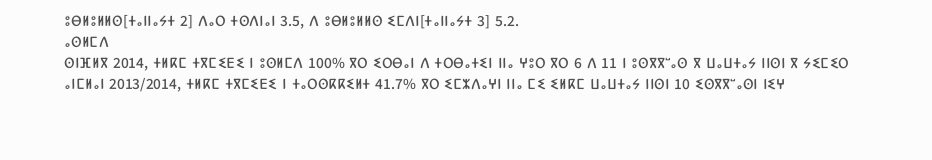ⵓⴱⵍⵓⵍⵍⵙ[ⵜⴰⵏⵏⴰⵢⵜ 2] ⴷⴰⵔ ⵜⵙⴷⵏⴰⵏ 3.5, ⴷ ⵓⴱⵍⵓⵍⵍⵙ ⵉⵎⴷⵏ[ⵜⴰⵏⵏⴰⵢⵜ 3] 5.2.
ⴰⵙⵍⵎⴷ
ⵙⵏⴼⵍⴳ 2014, ⵜⵍⴽⵎ ⵜⴳⵎⵉⴹⵉ ⵏ ⵓⵙⵍⵎⴷ 100% ⴳⵔ ⵉⵔⴱⴰⵏ ⴷ ⵜⵔⴱⴰⵜⵉⵏ ⵏⵏⴰ ⵖⵓⵔ ⴳⵔ 6 ⴷ 11 ⵏ ⵓⵙⴳⴳⵯⴰⵙ ⴳ ⵡⴰⵡⵜⴰⵢ ⵏⵏⵙⵏ ⴳ ⵢⵉⵎⵉⵔ ⴰⵏⵎⵍⴰⵏ 2013/2014, ⵜⵍⴽⵎ ⵜⴳⵎⵉⴹⵉ ⵏ ⵜⴰⵔⵙⴽⴽⵉⵍⵜ 41.7% ⴳⵔ ⵉⵎⵣⴷⴰⵖⵏ ⵏⵏⴰ ⵎⵉ ⵉⵍⴽⵎ ⵡⴰⵡⵜⴰⵢ ⵏⵏⵙⵏ 10 ⵉⵙⴳⴳⵯⴰⵙⵏ ⵏⵉⵖ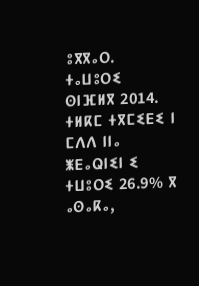ⵓⴳⴳⴰⵔ.
ⵜⴰⵡⵓⵔⵉ
ⵙⵏⴼⵍⴳ 2014. ⵜⵍⴽⵎ ⵜⴳⵎⵉⴹⵉ ⵏ ⵎⴷⴷ ⵏⵏⴰ ⵥⴹⴰⵕⵏⵉⵏ ⵉ ⵜⵡⵓⵔⵉ 26.9% ⴳ ⴰⵙⴰⴽⴰ,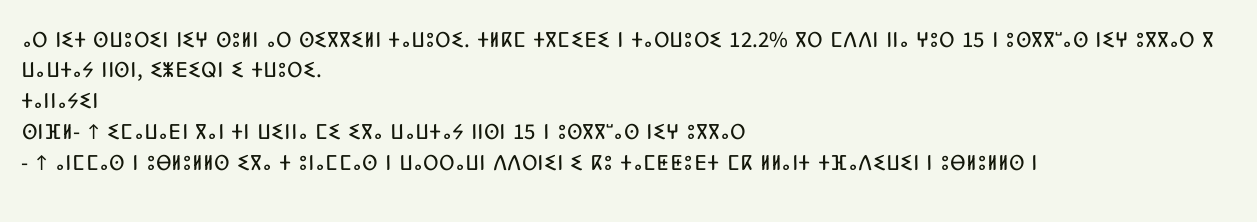ⴰⵔ ⵏⵉⵜ ⵙⵡⵓⵔⵉⵏ ⵏⵉⵖ ⵙⵓⵍⵏ ⴰⵔ ⵙⵉⴳⴳⵉⵍⵏ ⵜⴰⵡⵓⵔⵉ. ⵜⵍⴽⵎ ⵜⴳⵎⵉⴹⵉ ⵏ ⵜⴰⵔⵡⵓⵔⵉ 12.2% ⴳⵔ ⵎⴷⴷⵏ ⵏⵏⴰ ⵖⵓⵔ 15 ⵏ ⵓⵙⴳⴳⵯⴰⵙ ⵏⵉⵖ ⵓⴳⴳⴰⵔ ⴳ ⵡⴰⵡⵜⴰⵢ ⵏⵏⵙⵏ, ⵉⵥⴹⵉⵕⵏ ⵉ ⵜⵡⵓⵔⵉ.
ⵜⴰⵏⵏⴰⵢⵉⵏ
ⵙⵏⴼⵍ- ↑ ⵉⵎⴰⵡⴰⴹⵏ ⴳⴰⵏ ⵜⵏ ⵡⵉⵏⵏⴰ ⵎⵉ ⵉⴳⴰ ⵡⴰⵡⵜⴰⵢ ⵏⵏⵙⵏ 15 ⵏ ⵓⵙⴳⴳⵯⴰⵙ ⵏⵉⵖ ⵓⴳⴳⴰⵔ
- ↑ ⴰⵏⵎⵎⴰⵙ ⵏ ⵓⴱⵍⵓⵍⵍⵙ ⵉⴳⴰ ⵜ ⵓⵏⴰⵎⵎⴰⵙ ⵏ ⵡⴰⵔⵔⴰⵡⵏ ⴷⴷⵔⵏⵉⵏ ⵉ ⴽⵓ ⵜⴰⵎⵟⵟⵓⴹⵜ ⵎⴽ ⵍⵍⴰⵏⵜ ⵜⴼⴰⴷⵉⵡⵉⵏ ⵏ ⵓⴱⵍⵓⵍⵍⵙ ⵏ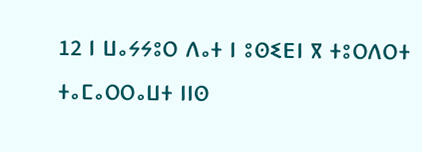12 ⵏ ⵡⴰⵢⵢⵓⵔ ⴷⴰⵜ ⵏ ⵓⵙⵉⴹⵏ ⴳ ⵜⵓⵔⴷⵔⵜ ⵜⴰⵎⴰⵔⵔⴰⵡⵜ ⵏⵏⵙ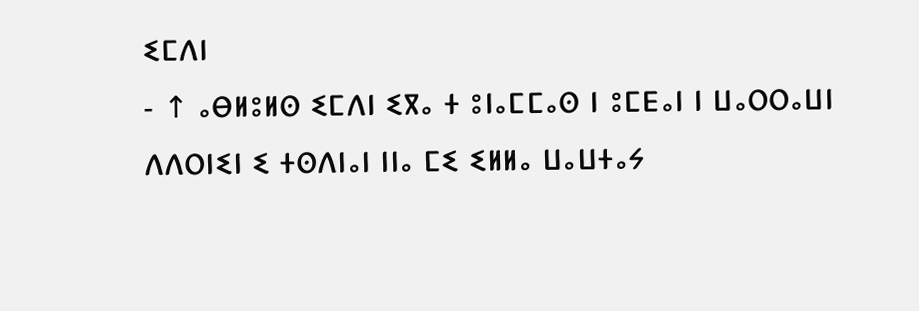ⵉⵎⴷⵏ
- ↑ ⴰⴱⵍⵓⵍⵙ ⵉⵎⴷⵏ ⵉⴳⴰ ⵜ ⵓⵏⴰⵎⵎⴰⵙ ⵏ ⵓⵎⴹⴰⵏ ⵏ ⵡⴰⵔⵔⴰⵡⵏ ⴷⴷⵔⵏⵉⵏ ⵉ ⵜⵙⴷⵏⴰⵏ ⵏⵏⴰ ⵎⵉ ⵉⵍⵍⴰ ⵡⴰⵡⵜⴰⵢ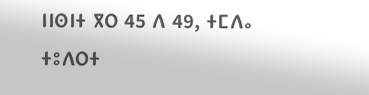ⵏⵏⵙⵏⵜ ⴳⵔ 45 ⴷ 49, ⵜⵎⴷⴰ ⵜⵓⴷⵔⵜ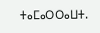ⵜⴰⵎⴰⵔⵔⴰⵡⵜ.